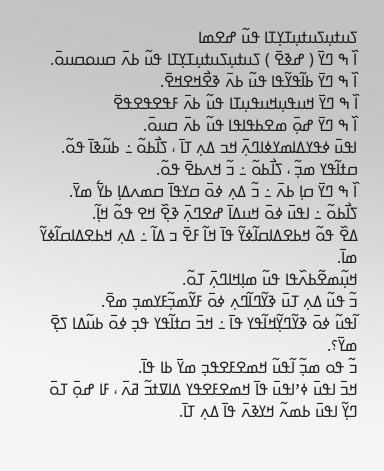ߖߎߙߎ߲ߖߎߙߎ߲ߠߌ߲ߠߊ ߟߎ߬ ߝߐߘߊ
ߊ߰ ߒ ߣߌ߫ ( ߝߢߐ߫ ) ߖߎߙߎ߲ߖߎߙߎ߲ߠߌ߲ߠߊ ߟߎ߬ ߕߍ߫ ߛߎߋߛߎߋ߫.
ߊ߰ ߒ ߣߌ߫ ߕߊ߬ߟߌ߬ߟߊ ߟߎ߬ ߕߍ߫ ߢߐ߯ߞߐߞߐ߫.
ߊ߰ ߒ ߣߌ߫ ߞߎߟߎ߲ߞߎߟߎ߲ߠߊ ߟߎ߬ ߕߍ߫ ߓߟߐߟߐߟߐ߫
ߊ߰ ߒ ߣߌ߫ ߝߋ߲߫ ߘߐߕߟߊߟߊ ߟߎ߬ ߕߍ߫ ߛߎߋ߫.
ߊߟߎ߫ ߦߟߌߡߊߘߌߦߊߣߍ߲߫ ߞߏ ߡߍ߲ ߠߊ߫ ، ߖߊ߯ߕߋ߬ ߸ ߕߎ߬ߢߊ߫ ߟߋ߬.
ߛߙߊ߬ߟߌ ߘߏ߲߬ ، ߖߊ߯ߕߋ߬ ߸ ߏ߬ ߞߍߕߐ߫ ߟߋ߬.
ߊ߰ ߒ ߣߌ߫ ߛߊ߲ ߕߍ߫ ߸ ߏ߬ ߡߍ߲ ߦߋ߫ ߛߌߟߊ߫ ߛߘߍߡߊ߲ ߕߌ߱ ߘߌ߫.
ߖߊ߯ߕߋ߬ ߸ ߊߟߎ߫ ߦߋ߫ ߞߎߡߊ߫ ߝߐߣߍ߲߫ ߢߐ߲߰ ߞߐ ߟߋ߬ ߞߊ߲߬.
ߡߐ߰ ߟߋ߬ ߞߕߐߡߊߛߊ߬ߦߌ߬ ߟߊ߫ ߞߊ߬ ߓߐ߫ ߏ ߡߊ߬ ߸ ߡߍ߲ ߞߕߐߡߊߛߊ߬ߦߌ߬ ߘߊ߫.
ߞߎ߲߬ߘߐ߬ߕߍ߰ߟߊ ߟߎ߬ ߘߊ߲ߞߊߣߍ߲߫ ߠߋ߬.
ߏ߬ ߟߎ߬ ߡߍ߲ ߠߎ߫ ߢߌ߬ߣߊ߬ߣߍ߲ ߦߋ߫ ߓߌ߬ߘߏ߲߬ߓߌߘߏ߲ ߘߐ߫.
ߊ߬ߟߎ߬ ߦߋ߫ ߢߌ߬ߣߌ߲߬ߞߊ߬ߟߌ ߟߊ߫ ߸ ߞߏ߫ ߛߙߊ߬ߟߌ ߟߏ߲ ߦߋ߫ ߕߎ߬ߡߊ ߖߐ߲߫ ߘߌ߫؟.
ߏ߬ ߟߋ ߘߏ߲߬ ߊ߬ߟߎ߬ ߞߘߐߓߐߟߏ߲ ߘߌ߫ ߕߊ ߟߊ߫.
ߞߏ߫ ߊߟߎ߫ ߦߴߊߟߎ߫ ߟߊ߫ ߞߘߐߓߐߟߌ ߡߊߜߙߏ߬ ߥߍ߫ ، ߓߊ ߝߋ߲߫ ߠߋ߫ ߣߌ߲߬ ߊߟߎ߫ ߕߘߍ߬ ߞߌߢߍ߫ ߟߊ߫ ߡߍ߲ ߠߊ߫.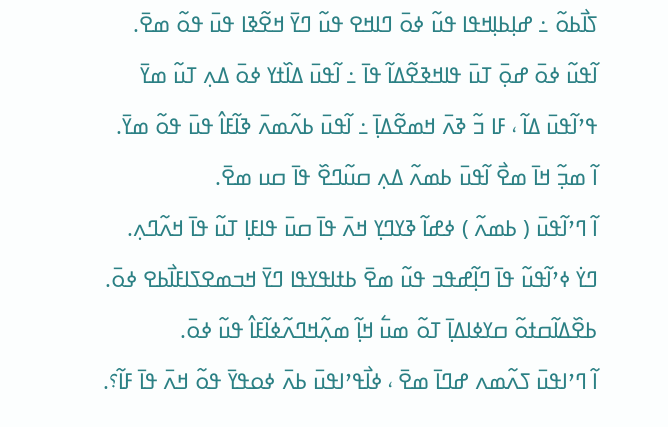ߖߊ߯ߕߋ߬ ߸ ߝߊ߲ߕߊ߲ߞߟߊ ߟߎ߬ ߦߋ߫ ߣߊߞߐ ߟߎ߬ ߣߌ߫ ߞߐ߬ߢߊ ߟߎ߫ ߟߋ߬ ߘߐ߫.
ߊ߬ߟߎ߬ ߦߋ߫ ߝߋ߲߫ ߠߎ߫ ߟߊߞߢߐ߬ߡߊ߬ ߟߊ߫ ߸ ߊ߬ߟߎ߫ ߡߊ߰ߙߌ ߦߋ߫ ߡߍ߲ ߠߎ߬ ߘߌ߫ ߟߴߊ߬ߟߎ߫ ߡߊ߬ ، ߓߊ ߏ߬ ߢߍ߫ ߞߘߐ߬ߡߊ߲߫ ߸ ߊ߬ߟߎ߫ ߕߍ߬ߘߍ߫ ߢߊ߬ߓߊ߮ ߟߎ߫ ߟߋ߬ ߘߌ߫.
ߊ߬ ߘߏ߲߬ ߞߊ߫ ߘߐ߯ ߊ߬ߟߎ߫ ߕߘߍ߬ ߡߍ߲ ߛߎ߬ߣߐ߰ ߟߊ߫ ߛߎ ߘߐ߫.
ߊ߬ ߣߴߊ߬ߟߎ߫ ( ߕߘߍ߬ ) ߦߝߊ߬ ߢߌߣߌ߲ ߞߍ߫ ߟߊ߫ ߛߎ߫ ߟߊߓߊ߲ ߠߎ߬ ߟߊ߫ ߞߍ߬ߣߍ߲.
ߣߌ߭ ߦߴߊ߬ߟߎ߬ ߟߊ߫ ߣߊ߲߬ߝߟߏ ߟߎ߬ ߘߐ߫ ߕߙߊߟߌߟߊ ߣߌ߫ ߞߏߘߐߖߊߓߊ߯ߕߐ ߦߋ߫.
ߕߐ߰ߡߊ߬ߛߙߋ߬ ߛߌߦߊߡߊ߲߫ ߠߋ߬ ߘߎ߱ ߞߊ߲߬ ߘߍ߲߬ߞߣߍ߬ߦߊ߬ߓߊ߮ ߟߎ߬ ߦߋ߫.
ߊ߬ ߣߴߊߟߎ߫ ߖߍ߬ߘߍ ߝߣߊ߫ ߘߐ߫ ، ߦߊ߯ߟߴߊߟߎ߫ ߕߍ߫ ߦߋߟߌ߫ ߟߋ߬ ߞߍ߫ ߟߊ߫ ߓߊ߬؟.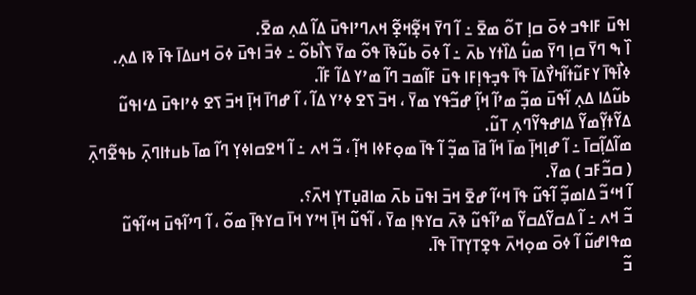ߊߟߎ߫ ߓߊߟߏ ߦߋ߫ ߛߊ߲ ߠߋ߬ ߘߐ߫ ߸ ߊ߬ ߣߌ߫ ߞߐ߲߬ߞߐ߲߬ ߞߍߣߴߊߟߎ߫ ߡߊ߬ ߡߍ߲ ߘߐ߫.
ߊ߰ ߒ ߣߌ߫ ߛߊ߲ ߣߌ߫ ߘߎ߱ ߡߊ߰ߙߌ ߕߍ߫ ߸ ߊ߬ ߦߋ߫ ߕߎ߬ߢߊ߫ ߟߋ߬ ߘߌ߫ ߖߊ߯ߕߋ߬ ߸ ߦߏ߫ ߊߟߎ߫ ߦߋ߫ ߞߎߡߊ߫ ߟߊ߫ ߢߊ ߡߍ߲.
ߦߊ߯ߟߊ߫ ߌߓߎ߬ߙߊ߬ߤߌ߯ߡߊ߫ ߟߊ߫ ߟߏ߲ߟߊ߲ߓߊ ߟߎ߫ ߓߊ߬ߘߏ ߣߊ߬ ߘߴߌ ߡߊ߬ ߓߊ߬.
ߕߎ߬ߡߊ ߡߍ߲ ߊ߬ߟߎ߫ ߘߏ߲߬ ߘߴߊ߬ ߞߊ߲߬ ߝߏ߬ߟߌ ߘߌ߫ ، ߞߏ߫ ߖߐ ߦߴߌ ߡߊ߬ ، ߊ߬ ߝߣߊ߫ ߞߊ߲߫ ߞߏ߫ ߖߐ ߦߴߊߟߎ߫ ߡߵߊߟߎ߬ ߡߌ߬ߙߌ߲߬ߘߌ߬ ߡߊߝߟߌ߬ߣߍ߲ ߠߎ߬.
ߘߊ߬ߡߊ߲߬ߛߊ߫ ߸ ߊ߬ ߝߊ߲ߞߊ߲߫ ߘߊ߫ ߞߊ߬ ߥߊ߫ ߘߏ߲߬ ߊ߬ ߟߊ߫ ߘߋ߲ߓߦߊ ߞߊ߲߬ ، ߏ߬ ߞߍ ߸ ߊ߬ ߞߐߛߊߦߌ߲ ߣߊ߬ ߘߊ߫ ߕߎߙߊߣߍ߲߫ ߕߟߐ߬ߣߍ߲߫ ( ߛߏ߬ߓߏ ) ߘߌ߫.
ߊ߬ ߞߵߏ߬ ߡߊߘߏ߲߬ ߊ߬ߟߎ߬ ߟߊ߫ ߞߵߊ߬ ߝߐ߫ ߞߏ߫ ߊߟߎ߫ ߕߍ߫ ߘߊߥߎ߲ߠߌ߲ ߞߍ߫؟.
ߏ߬ ߞߍ ߸ ߊ߬ ߡߛߌ߬ߡߛߌ߬ ߘߴߊ߬ߟߎ߬ ߢߍ߫ ߛߌߟߊ߲ ߘߌ߫ ، ߊ߬ߟߎ߬ ߞߊ߲߫ ߞߴߌ ߞߊ߫ ߛߌߟߊ߲߫ ߘߋ߬ ، ߊ߬ ߣߴߊ߬ߟߎ߫ ߞߵߊ߬ߟߎ߬ ߘߟߊߝߎ߬ ߊ߬ ߦߋ߫ ߘߋ߲ߞߍ߫ ߟߐ߲ߠߌ߲ߠߊ߫ ߟߊ߫.
ߏ߬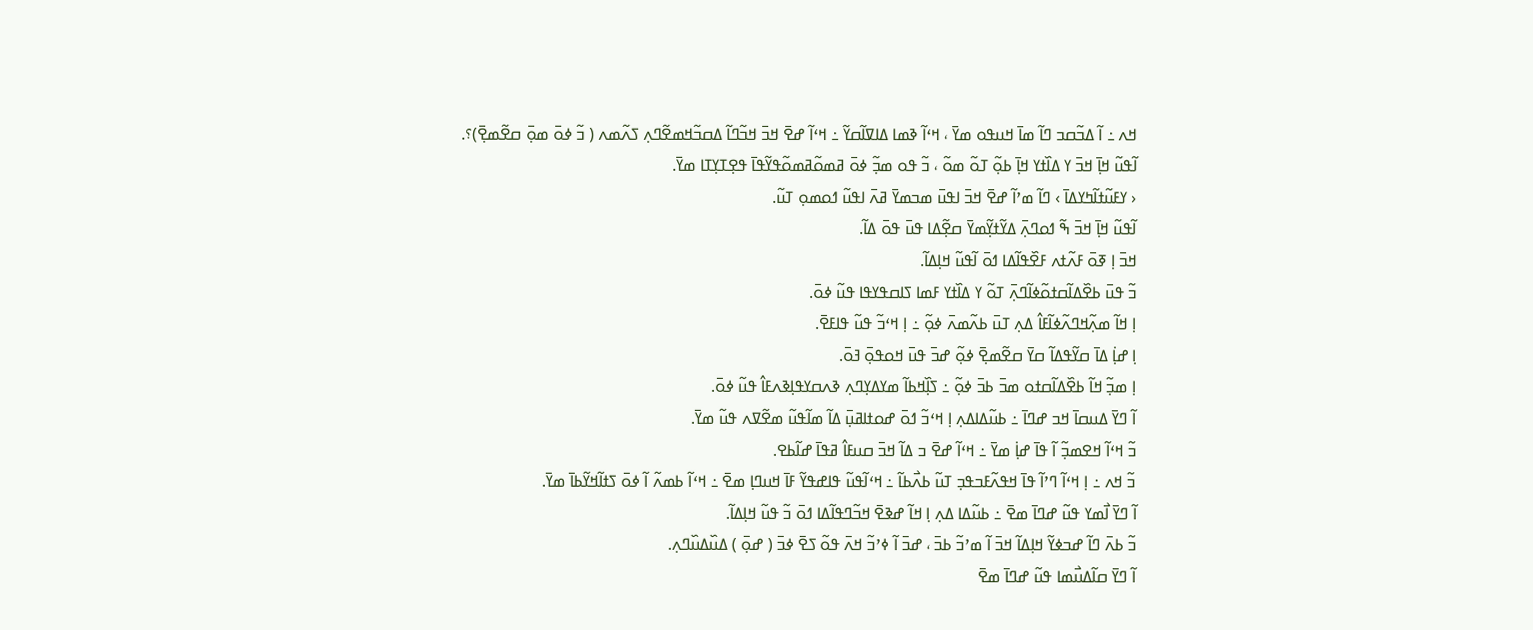ߞߍ ߸ ߊ߬ ߡߏ߬ߛߏ ߣߊ߬ ߘߊ߫ ߞߎߟߋ ߘߌ߫ ، ߞߵߊ߬ ߢߘߊ ߡߊߜߊ߬ߛߌ߬ ߸ ߞߵߊ߬ ߝߐ߫ ߞߏ߫ ߞߏ߬ߣߊ߬ ߡߛߏ߬ߞߘߐ߬ߣߍ߲ ߖߍ߬ߘߍ ( ߏ߬ ߦߋ߫ ߘߋ߲߫ ߛߐ߬ߘߐ߲߫)؟.
ߊ߬ߟߎ߬ ߞߊ߲߫ ߞߏ߫ ߌ ߡߊ߰ߙߌ ߞߊ߲߫ ߕߋ߲߬ ߠߋ߬ ߘߋ߬ ، ߏ߬ ߟߋ ߘߏ߲߬ ߦߋ߫ ߥߘߋ߬ߥߘߋ߬ߟߌ߬ߟߊ߫ ߟߐ߲ߠߌ߲ߠߊ ߘߌ߫.
‹ ߌߓߎ߬ߙߊ߬ߤߌߡߊ߫ › ߣߊ߬ ߘߴߊ߬ ߝߐ߫ ߞߏ߫ ߊߟߎ߫ ߘߏߘߌ߫ ߥߍ߫ ߊߟߎ߬ ߗߋߘߋ߲ ߠߎ߬.
ߊ߬ߟߎ߬ ߞߊ߲߫ ߞߏ߫ ߒ߬ ߗߋߣߍ߲߫ ߡߌ߬ߙߌ߲߬ߘߌ߫ ߛߐ߲߬ߡߊ ߟߎ߫ ߟߋ߫ ߡߊ߬.
ߞߏ߫ ߊ߲ ߧߋ߫ ߓߍ߬ߙߍ ߓߐ߰ߟߊ߬ߡߊ ߗߋ߫ ߊ߬ߟߎ߬ ߞߊ߲ߡߊ߬.
ߏ߬ ߟߎ߫ ߕߐ߰ߡߊ߬ߛߙߋ߬ߦߊ߬ߣߍ߲߫ ߠߋ߬ ߌ ߡߊ߰ߙߌ ߓߘߊ ߖߊߛߟߌߟߊ ߟߎ߬ ߦߋ߫.
ߊ߲ ߞߊ߬ ߘߍ߲߬ߞߣߍ߬ߦߊ߬ߓߊ߮ ߡߍ߲ ߠߎ߫ ߕߍ߬ߘߍ߫ ߦߋ߲߬ ߸ ߊ߲ ߞߵߏ߬ ߟߎ߬ ߟߊߓߐ߫.
ߊ߲ ߝߊ߲߭ ߡߊ߫ ߛߌ߬ߟߡߊ߬ ߛߌ߫ ߛߐ߬ߘߐ߲߫ ߦߋ߲߬ ߝߏ߫ ߟߎ߫ ߞߋߟߋ߲߫ ߔߋ߫.
ߊ߲ ߘߏ߲߬ ߞߊ߬ ߕߐ߰ߡߊ߬ߛߙߋ ߘߏ߫ ߕߏ߫ ߦߋ߲߬ ߸ ߖߊ߲߰ߞߕߊ߬ ߘߌߡߌ߲ߣߍ߲ ߢߍߛߌߟߊ߲ߢߍߓߊ߮ ߟߎ߬ ߦߋ߫.
ߊ߬ ߣߌ߫ ߡߎߛߊ߫ ߞߏ ߝߣߊ߫ ߸ ߕߎ߬ߡߊߡߍ߲ ߊ߲ ߞߵߏ߬ ߗߋ߫ ߝߋߙߊߥߎ߲߫ ߡߊ߬ ߘߊ߬ߟߎ߬ ߘߐ߬ߜߍ ߟߎ߬ ߘߌ߫.
ߏ߬ ߞߵߊ߬ ߞߐߘߏ߲߬ ߊ߬ ߟߊ߫ ߝߊ߲߭ ߘߌ߫ ߸ ߞߵߊ߬ ߝߐ߫ ߏ ߡߊ߬ ߞߏ߫ ߛߎߓߊ߮ ߥߟߊ߫ ߝߊ߬ߕߐ.
ߏ߬ ߞߍ ߸ ߊ߲ ߞߵߊ߬ ߣߴߊ߬ ߟߊ߫ ߞߟߍ߬ߓߏߟߏ߲ ߠߎ߬ ߕߍ߯ߕߊ߬ ߸ ߞߵߊ߬ߟߎ߬ ߟߊߝߟߌ߬ ߓߊ߫ ߞߎߣߊ߲ ߘߐ߫ ߸ ߞߵߊ߬ ߕߘߍ߬ ߊ߬ ߦߋ߫ ߖߙߊ߬ߞߌ߬ߕߊ߫ ߘߌ߫.
ߊ߬ ߣߌ߫ ߊ߯ߘߌ ߟߎ߬ ߝߣߊ߫ ߘߐ߫ ߸ ߕߎ߬ߡߊ ߡߍ߲ ߊ߲ ߞߊ߬ ߝߢߐ߫ ߞߏ߬ߣߟߊ߬ߡߊ ߗߋ߫ ߏ߬ ߟߎ߬ ߞߊ߲ߡߊ߬.
ߏ߬ ߕߍ߫ ߣߊ߬ ߝߏߦߌ߬ ߞߊ߲ߡߊ߬ ߞߏ߫ ߊ߬ ߘߴߏ߬ ߕߏ߫ ، ߝߏ߫ ߊ߬ ߦߴߏ߬ ߞߍ߫ ߟߋ߬ ߖߐ߫ ߦߏ߫ ( ߝߋ߲߫ ) ߡߎ߰ߡߎ߰ߣߍ߲.
ߊ߬ ߣߌ߫ ߛߊ߬ߡߎ߯ߘߊ ߟߎ߬ ߝߣߊ߫ ߘߐ߫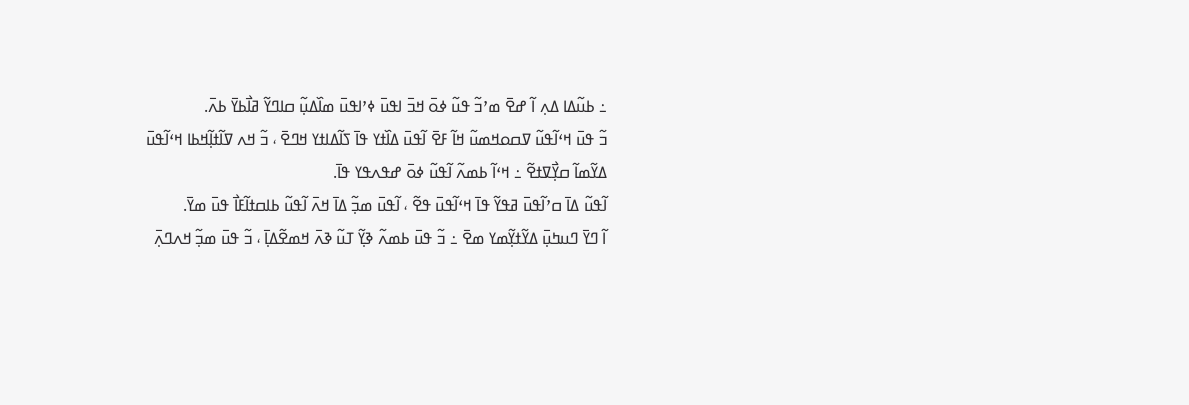߸ ߕߎ߬ߡߊ ߡߍ߲ ߊ߬ ߝߐ߫ ߘߴߏ߬ ߟߎ߬ ߦߋ߫ ߞߏ߫ ߊߟߎ߫ ߦߴߊߟߎ߫ ߘߊ߰ߡߎ߲߬ ߛߊߣߌ߬ ߥߊ߯ߕߌ߫ ߕߍ߫.
ߏ߬ ߟߎ߫ ߞߵߊ߬ߟߎ߬ ߜߛߋߞߘߎ߬ ߞߊ߬ ߓߐ߫ ߊ߬ߟߎ߫ ߡߊ߰ߙߌ ߟߊ߫ ߖߊ߬ߡߊߙߌ ߞߣߐ߫ ، ߏ߬ ߞߍ ߜߊ߬ߙߊ߲߬ߞߕߊ ߞߵߊ߬ߟߎ߫ ߡߌ߬ߘߊ߬ ߛߌ߲߯ߜߙߐ߬ ߸ ߞߵߊ߬ ߕߘߍ߬ ߊ߬ߟߎ߬ ߦߋ߫ ߝߟߍߟߌ ߟߊ߫.
ߊ߬ߟߎ߬ ߡߊ߫ ߛߴߊ߬ߟߎ߫ ߥߟߌ߬ ߟߊ߫ ߞߵߊ߬ߟߎ߫ ߟߐ߬ ، ߊ߬ߟߎ߫ ߘߏ߲߬ ߡߊ߫ ߞߍ߫ ߊ߬ߟߎ߬ ߕߊߛߙߊ߬ߓߊ߯ ߟߎ߫ ߘߌ߫.
ߊ߬ ߣߌ߫ ߣߎߤߎ߲߫ ߡߌ߬ߙߌ߲߬ߘߌ ߘߐ߫ ߸ ߏ߬ ߟߎ߫ ߕߘߍ߬ ߢߌ߲߬ ߠߎ߬ ߢߍ߫ ߞߘߐ߬ߡߊ߲߫ ، ߏ߬ ߟߎ߫ ߘߏ߲߬ ߞߍߣߍ߲߫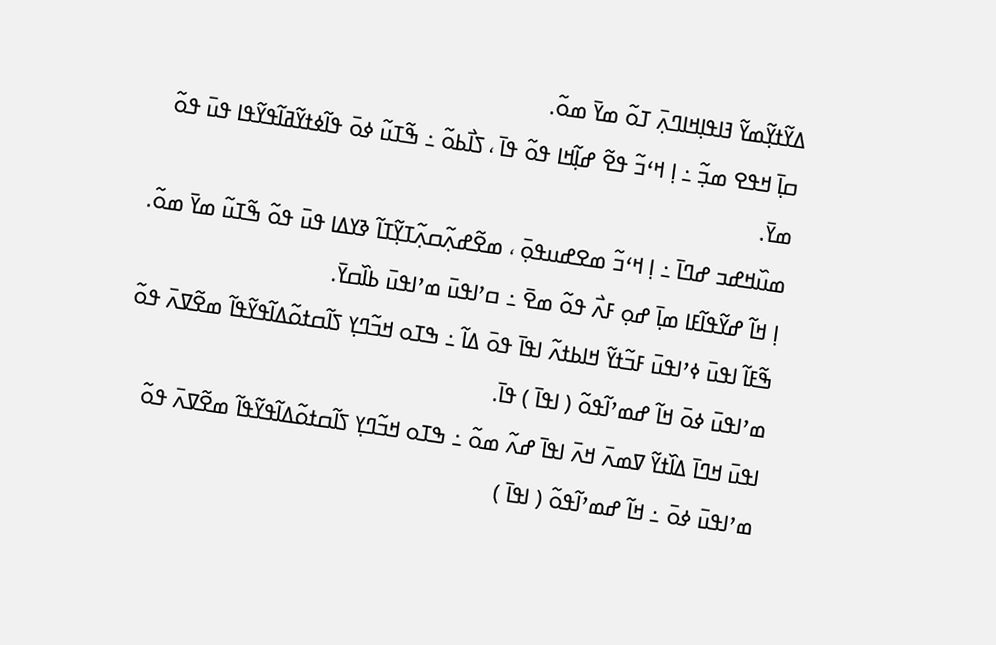ߡߌ߬ߙߌ߲߬ߘߌ߬ ߔߊߟߊ߲ߞߊߣߍ߲߫ ߠߋ߬ ߘߌ߫ ߘߋ߬.
ߛߊ߲߫ ߞߟߐ ߘߏ߲߬ ߸ ߊ߲ ߞߵߏ߬ ߟߐ߬ ߝߊ߲߬ߞߊ ߟߋ߬ ߟߊ߫ ، ߖߊ߯ߕߋ߬ ߸ ߒ߬ߠߎ߬ ߦߋ߫ ߟߊ߬ߦߙߌ߬ߥߊ߬ߟߌ߬ߟߊ ߟߎ߫ ߟߋ߬ ߘߌ߫.
ߘߎ߰ߞߝߏ ߝߣߊ߫ ߸ ߊ߲ ߞߵߏ߬ ߘߐߝߎߟߋ߲߫ ، ߘߐ߬ߝߍ߲߬ߛߍ߲߬ߠߌ߲߬ߠߊ߬ ߢߌߡߊ ߟߎ߫ ߟߋ߬ ߒ߬ߠߎ߬ ߘߌ߫ ߘߋ߬.
ߊ߲ ߞߊ߬ ߝߌ߬ߟߊ߬ߓߊ ߘߊ߲߫ ߝߋ߲ ߓߍ߯ ߟߋ߬ ߘߐ߫ ߸ ߛߴߊߟߎ߫ ߘߴߊߟߎ߫ ߕߊ߰ߛߌ߫.
ߒ߬ߓߊ߬ ߊߟߎ߫ ߦߴߊߟߎ߫ ߓߏ߬ߙߌ߬ ߞߊߕߙߍ߬ ߊߟߊ߫ ߟߋ߫ ߡߊ߬ ߸ ߒߠߋ ߞߏ߬ߣߌ߲ ߖߊ߬ߛߙߋ߬ߡߊ߬ߟߌ߬ߟߊ߬ ߘߐ߬ߜߍ߫ ߟߋ߬ ߘߴߊߟߎ߫ ߦߋ߫ ߞߊ߬ ߝߘߴߊ߬ߟߋ߬ ( ߊߟߊ߫ ) ߟߊ߫.
ߊߟߎ߫ ߞߣߊ߫ ߡߊ߰ߙߌ߬ ߜߘߍ߫ ߞߍ߫ ߊߟߊ߫ ߝߍ߬ ߘߋ߬ ߸ ߒߠߋ ߞߏ߬ߣߌ߲ ߖߊ߬ߛߙߋ߬ߡߊ߬ߟߌ߬ߟߊ߬ ߘߐ߬ߜߍ߫ ߟߋ߬ ߘߴߊߟߎ߫ ߦߋ߫ ߸ ߞߊ߬ ߝߘߴߊ߬ߟߋ߬ ( ߊߟߊ߫ )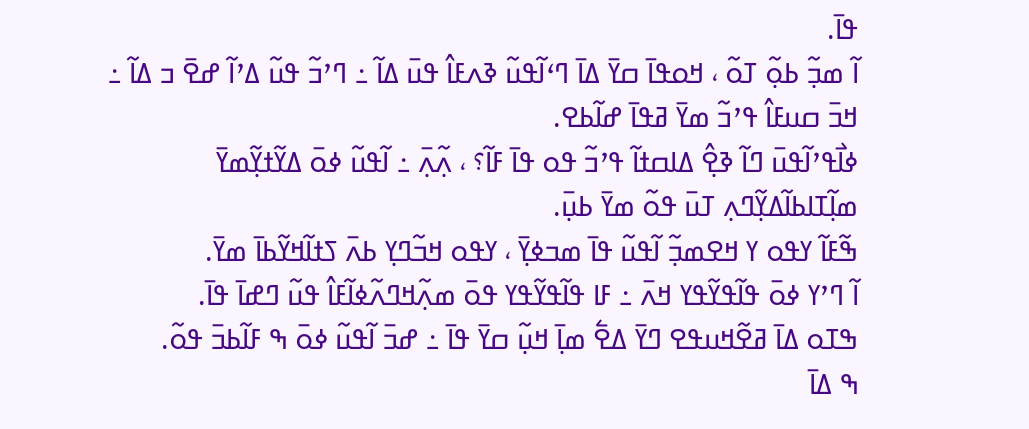ߟߊ߫.
ߊ߬ ߘߏ߲߬ ߕߋ߲߬ ߠߋ߬ ، ߞߋߟߊ߫ ߛߌ߫ ߡߊ߫ ߣߵߊ߬ߟߎ߬ ߢߍߓߊ߮ ߟߎ߫ ߡߊ߬ ߸ ߣߴߏ߬ ߟߎ߬ ߡߴߊ߬ ߝߐ߫ ߏ ߡߊ߬ ߸ ߞߏ߫ ߛߎߓߊ߮ ߟߴߏ߬ ߘߌ߫ ߥߟߊ߫ ߝߊ߬ߕߐ.
ߦߊ߯ߟߴߊ߬ߟߎ߫ ߣߊ߬ ߢߐ߲߮ ߡߊߛߙߊ߬ ߟߴߏ߬ ߟߋ ߟߊ߫ ߓߊ߬؟ ، ߍ߲߬ߍ߲߫ ߸ ߊ߬ߟߎ߬ ߦߋ߫ ߡߌ߬ߙߌ߲߬ߘߌ߫ ߘߊ߲߬ߠߊߕߊ߬ߡߌ߲߬ߣߍ߲ ߠߎ߫ ߟߋ߬ ߘߌ߫ ߕߎ߲߫.
ߒ߬ߓߊ߬ ߌߟߋ ߌ ߞߐߘߏ߲߬ ߊ߬ߟߎ߬ ߟߊ߫ ߘߏߦߌ߲߫ ، ߌߟߋ ߞߏ߬ߣߌ߲ ߕߍ߫ ߖߙߊ߬ߞߌ߬ߕߊ߫ ߘߌ߫.
ߊ߬ ߣߴߌ ߦߋ߫ ߟߊ߬ߟߌ߬ߟߌ ߞߍ߫ ߸ ߓߊ ߟߊ߬ߟߌ߬ߟߌ ߟߋ߫ ߘߍ߲߬ߞߣߍ߬ߦߊ߬ߓߊ߮ ߟߎ߬ ߣߝߊ߫ ߟߊ߫.
ߒߠߋ ߡߊ߫ ߥߐ߬ߞߎߟߐ ߣߌ߫ ߡߐ߱ ߘߊ߲߫ ߞߎ߲߬ ߛߌ߫ ߟߊ߫ ߸ ߝߏ߫ ߊ߬ߟߎ߬ ߦߋ߫ ߒ ߓߊ߬ߕߏ߫ ߟߋ߬.
ߒ ߡߊ߫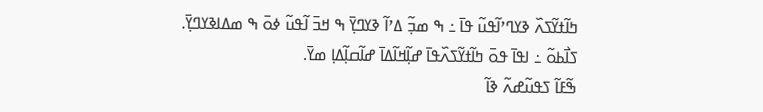ߤߊ߬ߙߌ߬ߖߍ߰ ߢߌߣߴߊ߬ߟߎ߬ ߟߊ߫ ߸ ߒ ߘߏ߲߬ ߡߴߊ߬ ߢߌߣߌ߲߫ ߒ ߞߏ߫ ߊ߬ߟߎ߬ ߦߋ߫ ߒ ߘߡߊߢߌߣߌ߲߫.
ߖߊ߯ߕߋ߬ ߸ ߊߟߊ߫ ߟߋ߫ ߤߊ߬ߙߌ߬ߖߍ߰ߟߊ߫ ߝߊ߲߬ߞߊ߬ߡߊ߫ ߝߊ߬ߛߊ߲߬ߡߊ߲ ߘߌ߫.
ߒ߬ߓߊ߬ ߖߟߎ߬ߝߍ߬ ߢߊ߬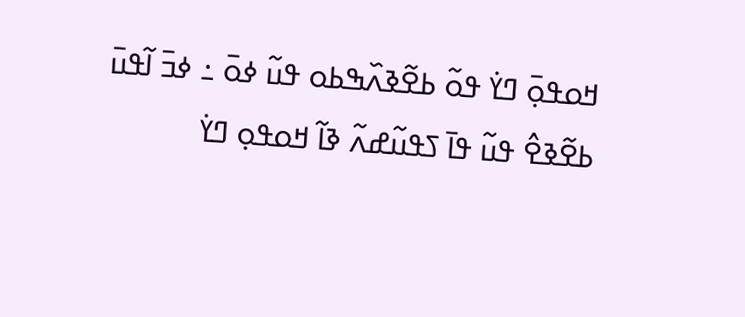ߞߋߟߋ߲߫ ߣߌ߭ ߟߋ߬ ߕߐ߬ߢߍ߰ߒߕߋ ߟߎ߬ ߦߋ߫ ߸ ߦߏ߫ ߊ߬ߟߎ߫ ߕߐ߬ߢߐ߮ ߟߎ߬ ߟߊ߫ ߖߟߎ߬ߝߍ߬ ߢߊ߬ ߞߋߟߋ߲ ߣߌ߭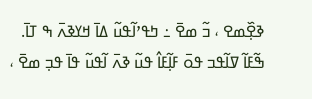ߢߐ߲߰ߘߐ ، ߏ߬ ߘߐ߫ ߸ ߤߟߴߊ߬ߟߎ߬ ߡߊ߫ ߞߌߢߍ߫ ߒ ߠߊ߫.
ߒ߬ߓߊ߬ ߜߊ߬ߟߏ ߟߋ߫ ߓߊ߲߬ߓߊ߮ ߟߎ߬ ߢߍ߫ ߊ߬ߟߎ߬ ߟߊ߫ ߟߏ߲ ߘߐ߫ ،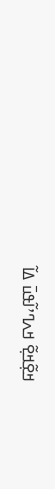ߞߐ߲߬ߞߐ߲߬ ߞߍߣߴߊ߬ߟߎ߫ ߡߊ߬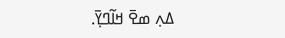ߡߍ߲ ߘߐ߫ ߞߊ߬ߣߌ߲߫.